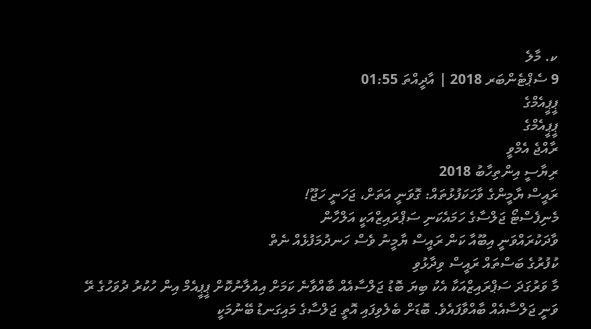ކ. މާލެ
9 ސެޕްޓެންބަރ 2018 | އާދީއްތަ 01:55
ޕީޕީއެމްގެ
ޕީޕީއެމްގެ
ރާއްޖެ އެމްވީ
ރިޔާސީ އިންތިހާބު 2018
ރައީސް ޔާމީންގެ ވާހަކަފުޅުތައް: ގޮވަނީ އަތަށް، ޖަހަނީ ހަޖޫ!
މެނިފެސްޓޯ ޖަލްސާގެ ހަމައެކަނި ސަޕްރައިޒްއަކީ އަލްހާން
ވާދަކުރައްވަނީ އިބޫއާ ކަން ރައީސް ޔާމީނު ވެސް ހަނދުމަފުޅެއް ނެތް
ކުފުރުގެ ބަސްތައް ރައީސް ވިދާޅުވި
މާ ވަރުގަދަ ސަޕްރައިޒްއަކާ އެކު ބިޔަ ބޮޑު ޖަލްސާއެއް ބާއްވާނެ ކަމަށް އިއުލާނުކޮށް ޕީޕީއެމް އިން ހުކުރު ދުވަހުގެ ރޭ ވަނީ ޖަލްސާއެއް ބާއްވާފައެވެ. ބޮޑަށް ބެލެވިފައި އޮތީ ޖަލްސާގެ މައިގަނޑު ބޭނުމަކީ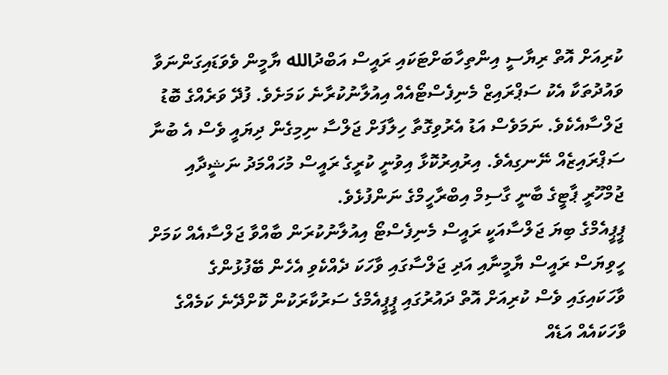ކުރިއަށް އޮތް ރިޔާސީ އިންތިހާބަށްޓަކައި ރައީސް އަބްދުالله ޔާމީން ވެވަޑައިގަންނަވާ ވައުދުތަކާ އެކު ސަޕްރައިޒް މެނިފެސްޓޯއެއް އިއުލާނުކުރާނެ ކަމަށެވެ. ފުދޭ ވަރެއްގެ ބޮޑު ޖަލްސާއެކެވެ. ނަމަވެސް އަޑު އެރުވިގޮތާ ހިލާފަށް ޖަލްސާ ނިމިގެން ދިޔައީ ވެސް އެ ބުނާ ސަޕްރައިޒެއް ނޭނގިއެވެ. އިރުއިރުކޮޅާ އިވުނީ ކުރީގެ ރައީސް މުހައްމަދު ނަޝީދާއި ޖުމްހޫރީ ޕާޓީގެ ބާނީ ގާސިމް އިބްރާހީމްގެ ނަންފުޅެވެ.
ޕީޕީއެމްގެ ބިޔަ ޖަލްސާއަކީ ރައީސް މެނިފެސްޓޯ އިއުލާނުކުރަން ބާއްވާ ޖަލްސާއެއް ކަމަށް ހީވިޔަސް ރައީސް ޔާމީނާއި އަދި ޖަލްސާގައި ވާހަކަ ދެއްކެވި އެހެން ބޭފުޅުންގެ ވާހަކައިގައި ވެސް ކުރިއަށް އޮތް ދައުރުގައި ޕީޕީއެމްގެ ސަރުކާރަކުން ކޮށްދޭނެ ކަމެއްގެ ވާހަކައެއް އަޑެއް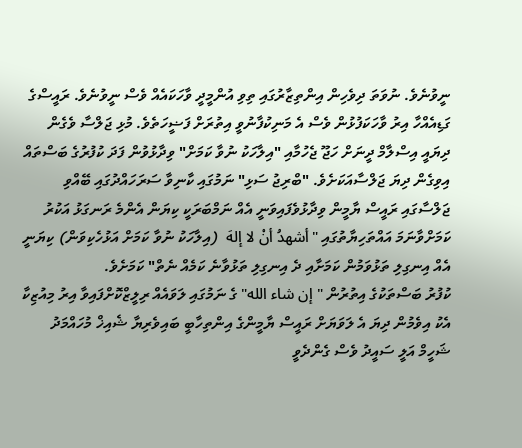ނީވުނެވެ. ނުވަތަ ދިވެހިން އިންތިޒާރުގައި ތިވި އުންމީދީ ވާހަކައެއް ވެސް ނީވުނެވެ. ރައީސްގެ ގަޑިއެއްހާ އިރު ވާހަކަފުޅުން ވެސް އެ މަނިކުފާނުވީ އިތުރަށް ފަޟީހަތެވެ. މުޅި ޖަލްސާ ވެގެން ދިޔައީ އިސްލާމް ދީނަށް ހަޖޫ ޖެހުމާއި "އިލާހަކު ނުވާ ކަމަށް" ވިދާޅުވުން ފަދަ ކުފުރުގެ ބަސްތައް އިވިގެން ދިޔަ ޖަލްސާއަކަށެވެ. "ބްރިޖު ސަޅި" ނަމުގައި ކާނިވާ ސަރަހައްދުގައި ބޭއްވި ޖަލްސާގައި ރައީސް ޔާމީން ވިދާޅުވެފައިވަނީ އެއް ނަމްބަރަކީ ކިޔަން އެންމެ ރަނގަޅު އަކުރު ކަމަށްވާނަމަ އައްތަހިޔާތުގައި "أشهدُ أنْ لا إلهَ  (އިލާހަކު ނުވާ ކަމަށް އަޅުހެކިވަން) ކިޔަނީ އެއް އިނގިލި ތަޅުވަމުން ކަމަށާއި ދެ އިނގިލި ތަޅުވާނެ ކަމެއް ނެތް" ކަމަށެވެ.
ކުފުރު ބަސްތަކުގެ އިތުރުން "إن شاء الله" ގެ ނަމުގައި ލަވައެއް ރިލީޒްކޮށްފައިވާ އިރު މިއުޒިކާ އެކު އިވެމުން ދިޔަ އެ ލަވަޔަށް ރައީސް ޔާމީންގެ އިންތިހާބީ ބައިވެރިޔާ ޝެއިޚް މުހައްމަދު ޝަހީމް އަލީ ސައީދު ވެސް ގެންދެވީ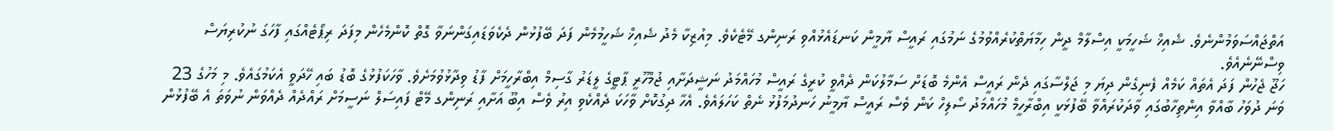އަތްޖައްސަވަމުންނެވެ. ޝެއިޚް ޝަހީމަކީ އިސްލާމް ދީން ހިމާޔަތްކުރެއްވުމުގެ ނަމުގައި ރައީސް ޔާމީން ކަނޑައެޅުއްވި ރަނިންގ މޭޓެކެވެ. މިއުޒިކާ މެދު ޝެއިޚް ޝަހީމުމެން ފަދަ ބޭފުޅުން ދެކެވަޑައިގަންނަވާ ގޮތް ކޮންމެހެން މިފަދަ ރިޕޯޓެއްގައި ފާހަގަ ނުކުރިޔަސް ވިސްނޭނެއެވެ.
ހަޖޫ ޖެހުން ފަދަ އެތައް ކަމެއް ފެނިގެން ދިޔަ މި ޖަލްސާގައި ދެން ރައީސް އެންމެ ބޮޑަށް ސަމާލުކަން ދެއްވީ ކުރީގެ ރައީސް މުހައްމަދު ނަޝީދަށާއި ޖުމްހޫރީ ޕާޓީގެ ލީޑަރު ގާސިމް އިބްރާހީމަށް ފާޑު ވިދާޅުވުމަށެވެ. ވާހަކަފުޅުގެ ބޮޑު ބައި ހޭދަވީ އެކަމުގައެވެ. މި މަހުގެ 23 ވަނަ ދުވަހު ބާއްވާ އިންތިހާބުގައި ވާދަކުރައްވާ ބޭފުޅަކީ އިބްރާހީމް މުހައްމަދު ސޯލިހް ކަން ވެސް ރައީސް ޔާމީނު ހަނދުމަފުޅު ނެތް ކަހަލައެވެ. އެހާ ދިގުކޮށް ވާހަކަ ދެއްކެވި އިރު ވެސް އިބޫ އަށާއި ރަނިންގ މޭޓް ފައިސަލް ނަސީމަށް ރައްދެއް ދެއްވަން ނުވަތަ އެ ބޭފުޅުން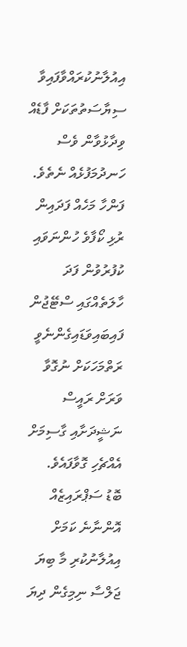އިއުލާނުކުރައްވާފައިވާ ސިޔާސަތުތަކަށް ފާޑެއް ވިދާޅުވާން ވެސް ހަނދުމަފުޅެއް ނެތެވެ. ފަންހާ މަހެއް ފަދައިން ރުޅި ކޯފާވެ ހުންނަވައި ކުފުރުވުން ފަދަ ހާލަތެއްގައި ސްޓޭޖުން ފައިބައިވަޑައިގެންނެވީ ރަތްމަހަކަށް ނުގޮވާ ވަރަށް ރައީސް ނަޝީދަށާއި ގާސިމަށް އެއްޗެހި ގޮވާފައެވެ.
ބޮޑު ސަޕްރައިޒެއް އޮންނާނެ ކަމަށް އިއުލާނުކުރި މާ ބިޔަ ޖަލްސާ ނިމިގެން ދިޔަ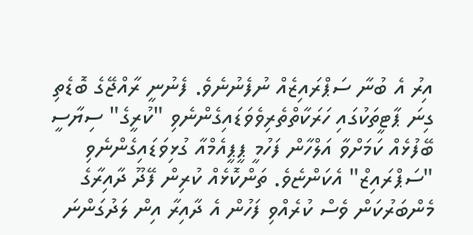އިރު އެ ބުނާ ސަޕްރައިޒެއް ނުފެނުނެވެ. ފެނުނީ ރާއްޖޭގެ ބޮޑެތި ގިނަ ޕާޓީތަކުގައި ހަރަކާތްތެރިވެވަޑައިގެންނެވި "ކުރީގެ" ސިޔާސީ ބޭފުޅެއް ކަމަށްވާ އަލްހާން ފަހުމީ ޕީޕީއެމްއާ ގުޅިވަޑައިގެންނެވި "ސަޕްރައިޒް" އެކަންޏެވެ. ތަންކޮޅެއް ކުރިން ފޭދޫ ދާއިރާގެ މެންބަރުކަން ވެސް ކުރެއްވި ފަހުން އެ ދާއިރާ އިން ލަދުގަންނަ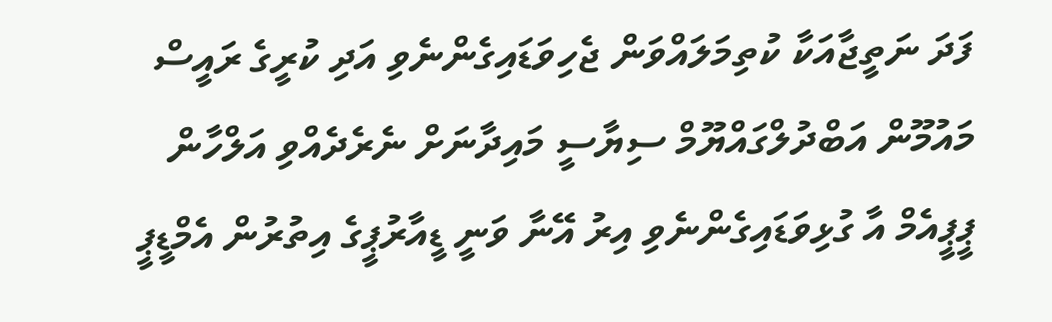ފަދަ ނަތީޖާއަކާ ކުތިމަލައްވަން ޖެހިވަޑައިގެންނެވި އަދި ކުރީގެ ރައީސް މައުމޫން އަބްދުލްގައްޔޫމް ސިޔާސީ މައިދާނަށް ނެރެދެއްވި އަލްހާން ޕީޕީއެމް އާ ގުޅިވަޑައިގެންނެވި އިރު އޭނާ ވަނީ ޑީއާރުޕީގެ އިތުރުން އެމްޑީޕީ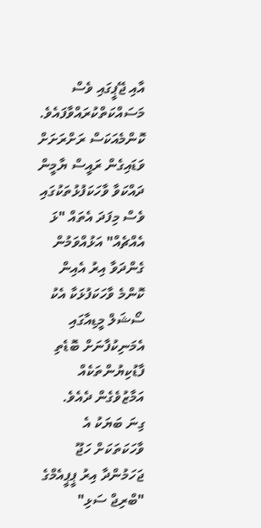އާއި ޖޭޕީގައި ވެސް މަސައްކަތްކުރައްވާފައެވެ.
ކޮންމެއަކަސް ރަށްރަށަށް ވަޑައިގެން ރައީސް ޔާމީން ދައްކަވާ ވާހަކަފުޅުތަކުގައި ވެސް މިފަދަ އެތައް "ޅަ އެއްޗެއް" އަޅުއްވަމުން ގެންދަވާ އިރު އެއިން ކޮންމެ ވާހަކަފުޅަކާ އެކު ސޯޝަލް މީޑިއާގައި އެމަނިކުފާނަށް ބޮޑެތި ފާޑުކިޔުންތަކެއް އަމާޒުވެގެން ދެއެވެ.
ގިނަ ބަޔަކު އެ ވާހަކަތަކަށް ހަޖޫ ޖަހަމުންދާ އިރު ޕީޕީއެމްގެ "ބްރިޖް ސަޅި"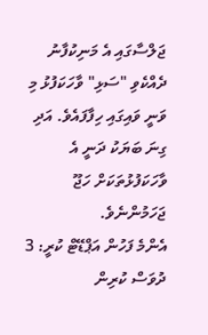ޖަލްސާގައި އެ މަނިކުފާނު ދެއްކެވި "ސަޅި" ވާހަކަފުޅު މި ވަނީ ވައިގައި ހިފާފައެވެ. އަދި ގިނަ ބަޔަކު ދަނީ އެ ވާހަކަފުޅުތަކަށް ހަޖޫ ޖަހަމުންނެވެ.
އެންމެ ފަހުން އަޕްޑޭޓް ކުރީ: 3 ދުވަސް ކުރިން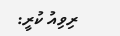ރިވިއު ކުރީ: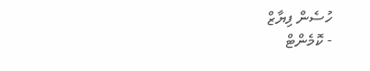ހުސެން ފިޔާޒް
- ކޮމެންޓް